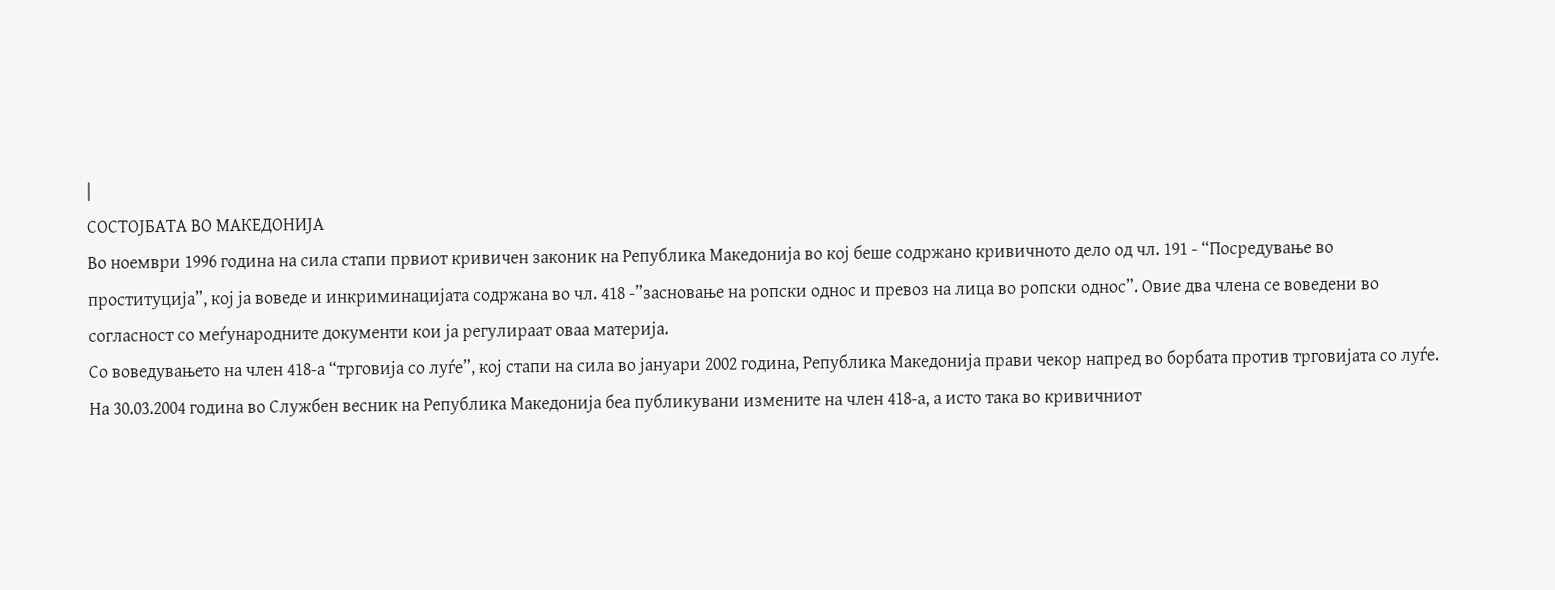|
СОСТОЈБАТА ВО МАКЕДОНИЈА
Во ноември 1996 година на сила стапи првиот кривичен законик на Република Македонија во кој беше содржано кривичното дело од чл. 191 - “Посредување во проституција”, кој ја воведе и инкриминацијата содржана во чл. 418 -”засновање на ропски однос и превоз на лица во ропски однос”. Овие два члена се воведени во согласност со меѓународните документи кои ја регулираат оваа материја.
Со воведувањето на член 418-а “трговија со луѓе”, кој стапи на сила во јануари 2002 година, Република Македонија прави чекор напред во борбата против трговијата со луѓе.
На 30.03.2004 година во Службен весник на Република Македонија беа публикувани измените на член 418-а, а исто така во кривичниот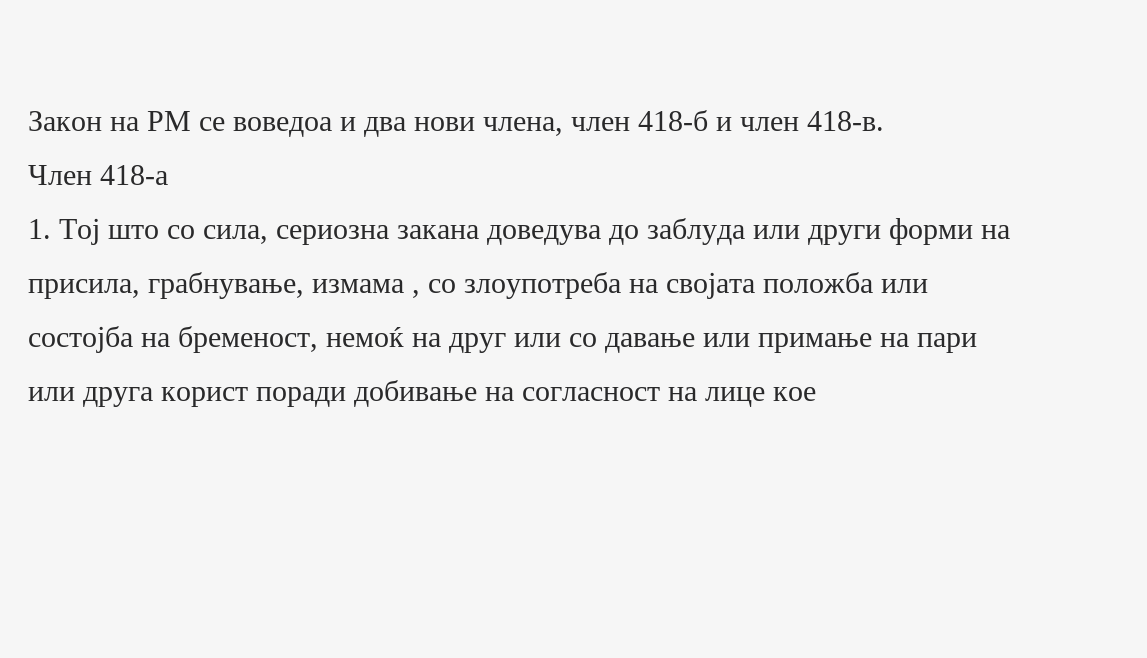Закон на РМ се воведоа и два нови члена, член 418-б и член 418-в.
Член 418-а
1. Тој што со сила, сериозна закана доведува до заблуда или други форми на присила, грабнување, измама , со злоупотреба на својата положба или состојба на бременост, немоќ на друг или со давање или примање на пари или друга корист поради добивање на согласност на лице кое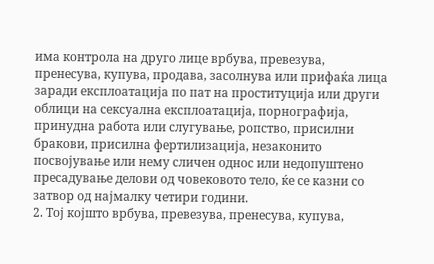има контрола на друго лице врбува, превезува, пренесува, купува, продава, засолнува или прифаќа лица заради експлоатација по пат на проституција или други облици на сексуална експлоатација, порнографија, принудна работа или слугување, ропство, присилни бракови, присилна фертилизација, незаконито посвојување или нему сличен однос или недопуштено пресадување делови од човековото тело, ќе се казни со затвор од најмалку четири години.
2. Тој којшто врбува, превезува, пренесува, купува,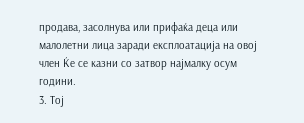продава, засолнува или прифаќа деца или малолетни лица заради експлоатација на овој член Ќе се казни со затвор најмалку осум години.
3. Тој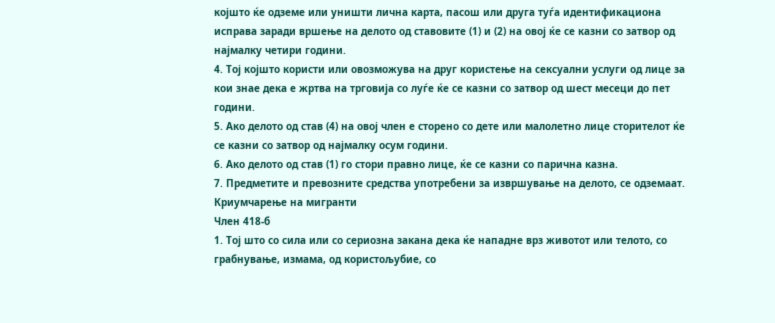којшто ќе одземе или уништи лична карта, пасош или друга туѓа идентификациона исправа заради вршење на делото од ставовите (1) и (2) на овој ќе се казни со затвор од најмалку четири години.
4. Тој којшто користи или овозможува на друг користење на сексуални услуги од лице за кои знае дека е жртва на трговија со луѓе ќе се казни со затвор од шест месеци до пет години.
5. Ако делото од став (4) на овој член е сторено со дете или малолетно лице сторителот ќе се казни со затвор од најмалку осум години.
6. Ако делото од став (1) го стори правно лице, ќе се казни со парична казна.
7. Предметите и превозните средства употребени за извршување на делото, се одземаат.
Криумчарење на мигранти
Член 418-б
1. Тој што со сила или со сериозна закана дека ќе нападне врз животот или телото, со грабнување, измама, од користољубие, со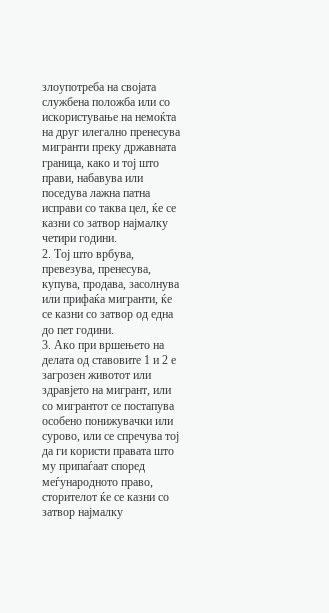злоупотреба на својата службена положба или со искористување на немоќта на друг илегално пренесува мигранти преку државната граница, како и тој што прави, набавува или поседува лажна патна исправи со таква цел, ќе се казни со затвор најмалку четири години.
2. Тој што врбува, превезува, пренесува, купува, продава, засолнува или прифаќа мигранти, ќе се казни со затвор од една до пет години.
3. Ако при вршењето на делата од ставовите 1 и 2 е загрозен животот или здравјето на мигрант, или со мигрантот се постапува особено понижувачки или сурово, или се спречува тој да ги користи правата што му припаѓаат според меѓународното право, сторителот ќе се казни со затвор најмалку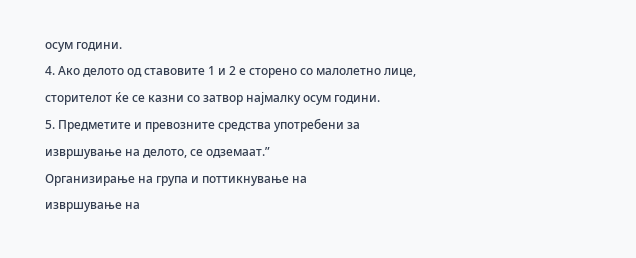осум години.
4. Ако делото од ставовите 1 и 2 е сторено со малолетно лице, сторителот ќе се казни со затвор најмалку осум години.
5. Предметите и превозните средства употребени за извршување на делото, се одземаат.”
Организирање на група и поттикнување на
извршување на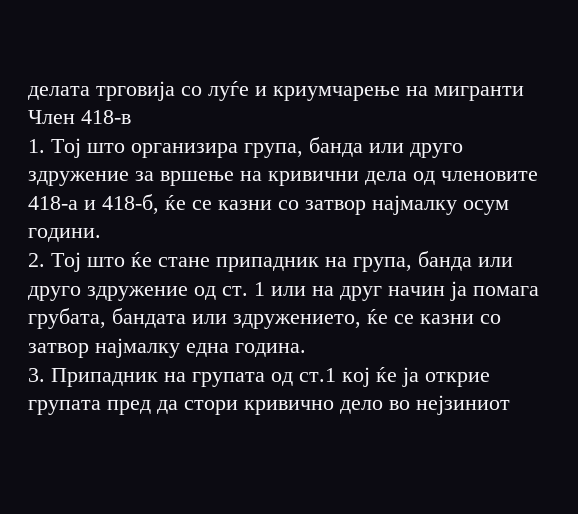делата трговија со луѓе и криумчарење на мигранти
Член 418-в
1. Тој што организира група, банда или друго здружение за вршење на кривични дела од членовите 418-а и 418-б, ќе се казни со затвор најмалку осум години.
2. Тој што ќе стане припадник на група, банда или друго здружение од ст. 1 или на друг начин ја помага грубата, бандата или здружението, ќе се казни со затвор најмалку една година.
3. Припадник на групата од ст.1 кој ќе ја открие групата пред да стори кривично дело во нејзиниот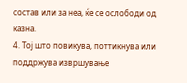состав или за неа, ќе се ослободи од казна.
4. Тој што повикува, поттикнува или поддржува извршување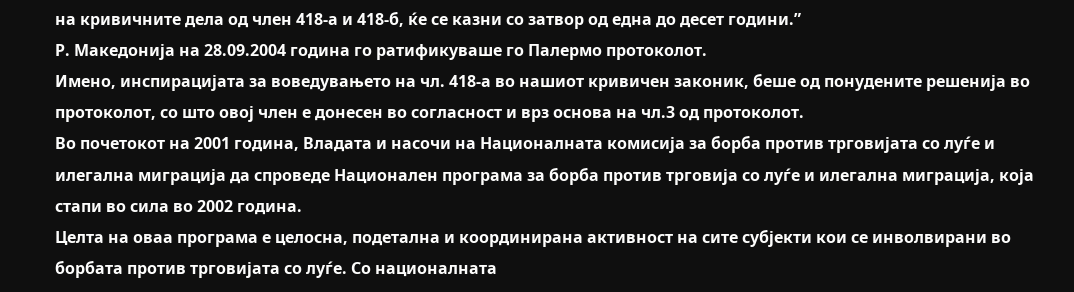на кривичните дела од член 418-а и 418-б, ќе се казни со затвор од една до десет години.”
Р. Македонија на 28.09.2004 година го ратификуваше го Палермо протоколот.
Имено, инспирацијата за воведувањето на чл. 418-а во нашиот кривичен законик, беше од понудените решенија во протоколот, со што овој член е донесен во согласност и врз основа на чл.3 од протоколот.
Во почетокот на 2001 година, Владата и насочи на Националната комисија за борба против трговијата со луѓе и илегална миграција да спроведе Национален програма за борба против трговија со луѓе и илегална миграција, која стапи во сила во 2002 година.
Целта на оваа програма е целосна, подетална и координирана активност на сите субјекти кои се инволвирани во борбата против трговијата со луѓе. Со националната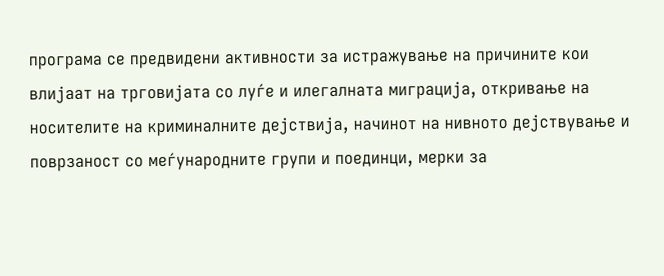програма се предвидени активности за истражување на причините кои влијаат на трговијата со луѓе и илегалната миграција, откривање на носителите на криминалните дејствија, начинот на нивното дејствување и поврзаност со меѓународните групи и поединци, мерки за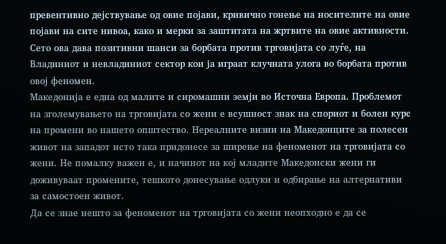превентивно дејствување од овие појави, кривично гонење на носителите на овие појави на сите нивоа, како и мерки за заштитата на жртвите на овие активности.
Сето ова дава позитивни шанси за борбата против трговијата со луѓе, на Владиниот и невладиниот сектор кои ја играат клучната улога во борбата против овој феномен.
Македонија е една од малите и сиромашни земји во Источна Европа. Проблемот на зголемувањето на трговијата со жени е всушност знак на спориот и болен курс на промени во нашето општество. Нереалните визии на Македонците за полесен живот на западот исто така придонесе за ширење на феноменот на трговијата со жени. Не помалку важен е, и начинот на кој младите Македонски жени ги доживуваат промените, тешкото донесување одлуки и одбирање на алтернативи за самостоен живот.
Да се знае нешто за феноменот на трговијата со жени неопходно е да се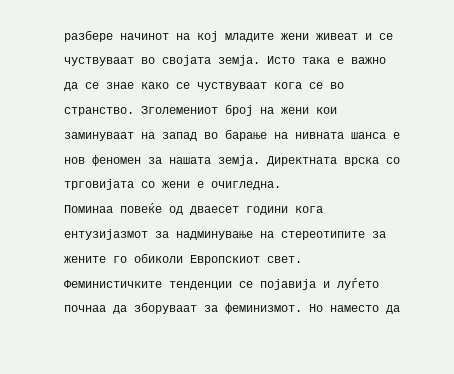разбере начинот на кој младите жени живеат и се чуствуваат во својата земја. Исто така е важно да се знае како се чуствуваат кога се во странство. Зголемениот број на жени кои заминуваат на запад во барање на нивната шанса е нов феномен за нашата земја. Директната врска со трговијата со жени е очигледна.
Поминаа повеќе од дваесет години кога ентузијазмот за надминување на стереотипите за жените го обиколи Европскиот свет. Феминистичките тенденции се појавија и луѓето почнаа да зборуваат за феминизмот. Но наместо да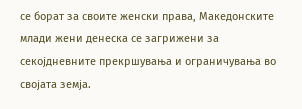се борат за своите женски права, Македонските млади жени денеска се загрижени за секојдневните прекршувања и ограничувања во својата земја.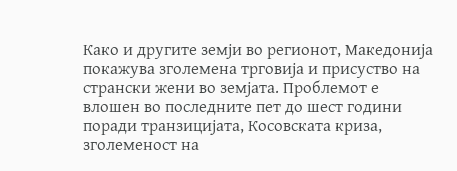Како и другите земји во регионот, Македонија покажува зголемена трговија и присуство на странски жени во земјата. Проблемот е влошен во последните пет до шест години поради транзицијата, Косовската криза, зголеменост на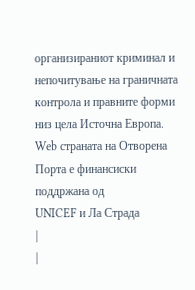организираниот криминал и непочитување на граничната контрола и правните форми низ цела Источна Европа.
Web страната на Отворена Порта е финансиски поддржана од
UNICEF и Ла Страда
|
|